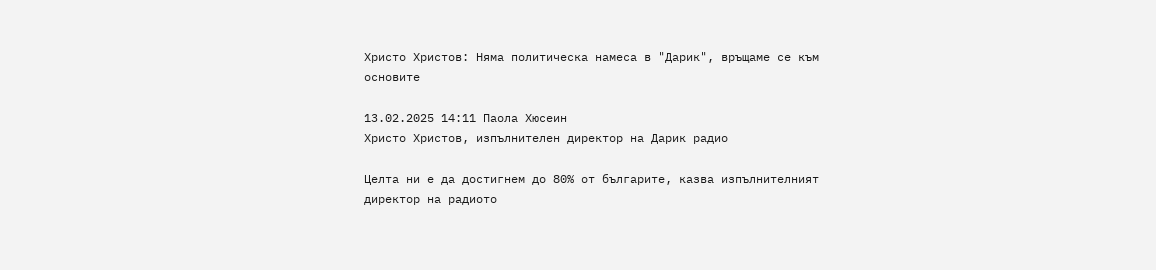Христо Христов: Няма политическа намеса в "Дарик", връщаме се към основите

13.02.2025 14:11 Паола Хюсеин
Христо Христов, изпълнителен директор на Дарик радио

Целта ни е да достигнем до 80% от българите, казва изпълнителният директор на радиото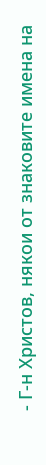- Г-н Христов, някои от знаковите имена на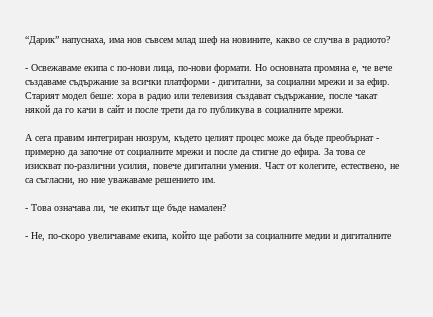“Дарик” напуснаха, има нов съвсем млад шеф на новините, какво се случва в радиото?

- Освежаваме екипа с по-нови лица, по-нови формати. Но основната промяна е, че вече създаваме съдържание за всички платформи - дигитални, за социални мрежи и за ефир. Старият модел беше: хора в радио или телевизия създават съдържание, после чакат някой да го качи в сайт и после трети да го публикува в социалните мрежи.

А сега правим интегриран нюзрум, където целият процес може да бъде преобърнат - примерно да започне от социалните мрежи и после да стигне до ефира. За това се изискват по-различни усилия, повече дигитални умения. Част от колегите, естествено, не са съгласни, но ние уважаваме решението им.

- Това означава ли, че екипът ще бъде намален?

- Не, по-скоро увеличаваме екипа, който ще работи за социалните медии и дигиталните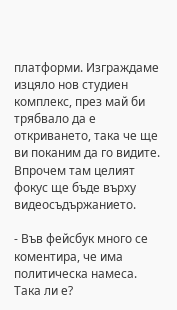платформи. Изграждаме изцяло нов студиен комплекс, през май би трябвало да е откриването, така че ще ви поканим да го видите. Впрочем там целият фокус ще бъде върху видеосъдържанието.

- Във фейсбук много се коментира, че има политическа намеса. Така ли е?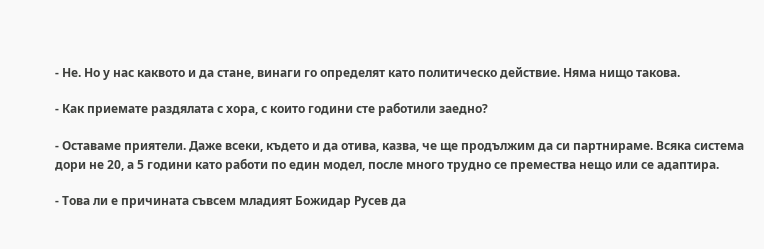- Не. Но у нас каквото и да стане, винаги го определят като политическо действие. Няма нищо такова.

- Как приемате раздялата с хора, с които години сте работили заедно?

- Оставаме приятели. Даже всеки, където и да отива, казва, че ще продължим да си партнираме. Всяка система дори не 20, а 5 години като работи по един модел, после много трудно се премества нещо или се адаптира.

- Това ли е причината съвсем младият Божидар Русев да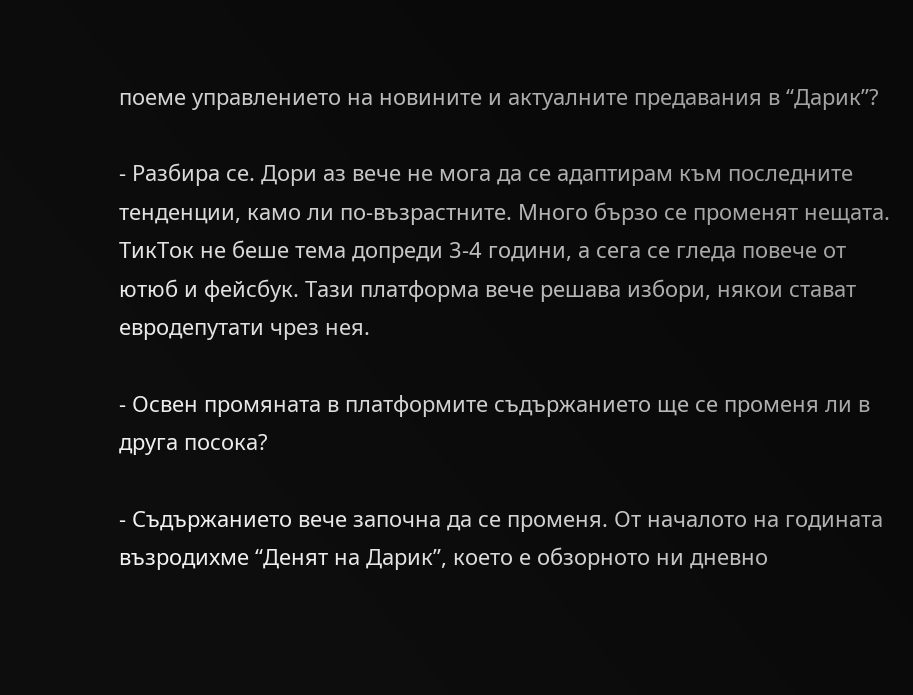поеме управлението на новините и актуалните предавания в “Дарик”?

- Разбира се. Дори аз вече не мога да се адаптирам към последните тенденции, камо ли по-възрастните. Много бързо се променят нещата. ТикТок не беше тема допреди 3-4 години, а сега се гледа повече от ютюб и фейсбук. Тази платформа вече решава избори, някои стават евродепутати чрез нея.

- Освен промяната в платформите съдържанието ще се променя ли в друга посока?

- Съдържанието вече започна да се променя. От началото на годината възродихме “Денят на Дарик”, което е обзорното ни дневно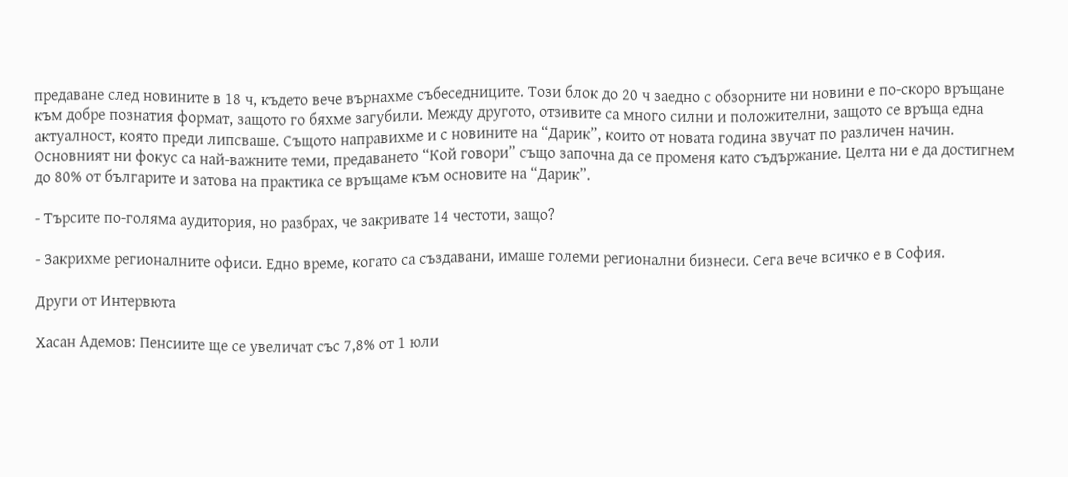предаване след новините в 18 ч, където вече върнахме събеседниците. Този блок до 20 ч заедно с обзорните ни новини е по-скоро връщане към добре познатия формат, защото го бяхме загубили. Между другото, отзивите са много силни и положителни, защото се връща една актуалност, която преди липсваше. Същото направихме и с новините на “Дарик”, които от новата година звучат по различен начин. Основният ни фокус са най-важните теми, предаването “Кой говори” също започна да се променя като съдържание. Целта ни е да достигнем до 80% от българите и затова на практика се връщаме към основите на “Дарик”.

- Търсите по-голяма аудитория, но разбрах, че закривате 14 честоти, защо?

- Закрихме регионалните офиси. Едно време, когато са създавани, имаше големи регионални бизнеси. Сега вече всичко е в София.

Други от Интервюта

Хасан Адемов: Пенсиите ще се увеличат със 7,8% от 1 юли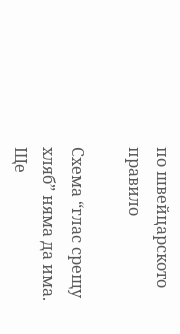по швейцарското правило

Схема “глас срещу хляб” няма да има. Ще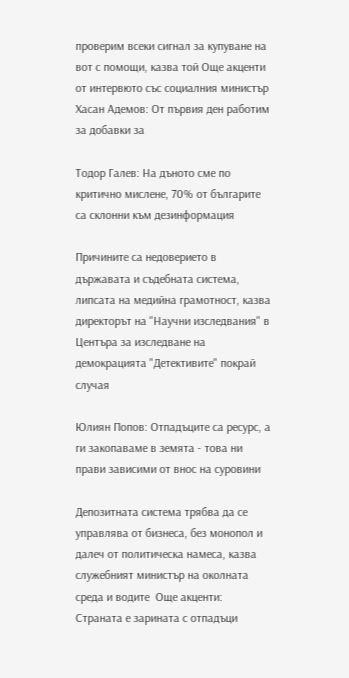проверим всеки сигнал за купуване на вот с помощи, казва той Още акценти от интервюто със социалния министър Хасан Адемов: От първия ден работим за добавки за

Тодор Галев: На дъното сме по критично мислене, 70% от българите са склонни към дезинформация

Причините са недоверието в държавата и съдебната система, липсата на медийна грамотност, казва директорът на "Научни изследвания" в Центъра за изследване на демокрацията "Детективите" покрай случая

Юлиян Попов: Отпадъците са ресурс, а ги закопаваме в земята - това ни прави зависими от внос на суровини

Депозитната система трябва да се управлява от бизнеса, без монопол и далеч от политическа намеса, казва служебният министър на околната среда и водите  Още акценти:  Страната е зарината с отпадъци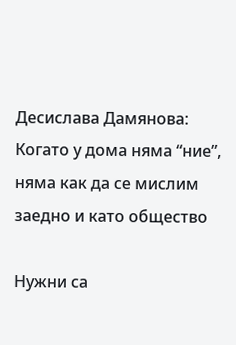Десислава Дамянова: Когато у дома няма “ние”, няма как да се мислим заедно и като общество

Нужни са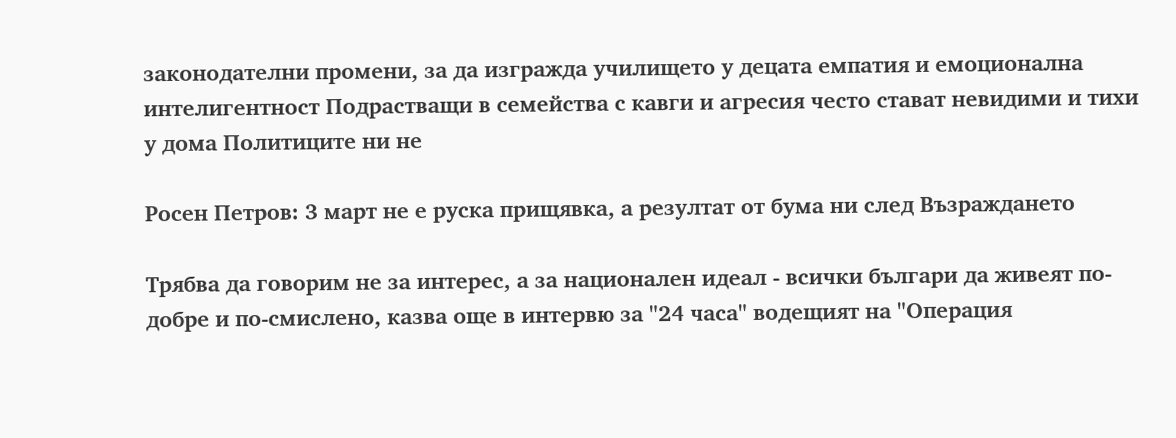законодателни промени, за да изгражда училището у децата емпатия и емоционална интелигентност Подрастващи в семейства с кавги и агресия често стават невидими и тихи у дома Политиците ни не

Росен Петров: 3 март не е руска прищявка, а резултат от бума ни след Възраждането

Трябва да говорим не за интерес, а за национален идеал - всички българи да живеят по-добре и по-смислено, казва още в интервю за "24 часа" водещият на "Операция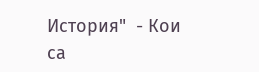История"  - Кои са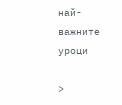най-важните уроци

>